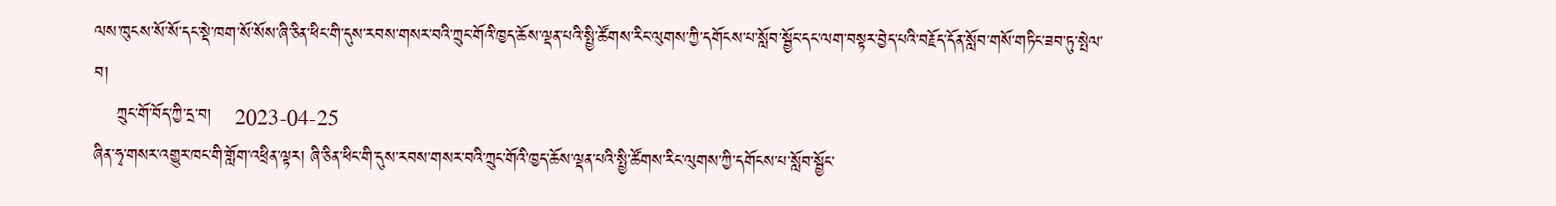ལས་ཁུངས་སོ་སོ་དང་སྡེ་ཁག་སོ་སོས་ཞི་ཅིན་ཕིང་གི་དུས་རབས་གསར་བའི་ཀྲུང་གོའི་ཁྱད་ཆོས་ལྡན་པའི་སྤྱི་ཚོགས་རིང་ལུགས་ཀྱི་དགོངས་པ་སློབ་སྦྱོང་དང་ལག་བསྟར་བྱེད་པའི་བརྗོད་དོན་སློབ་གསོ་གཏིང་ཟབ་ཏུ་སྤེལ་བ།
    ཀྲུང་གོ་བོད་ཀྱི་དྲ་བ།    2023-04-25
ཞིན་ཧྭ་གསར་འགྱུར་ཁང་གི་གློག་འཕྲིན་ལྟར། ཞི་ཅིན་ཕིང་གི་དུས་རབས་གསར་བའི་ཀྲུང་གོའི་ཁྱད་ཆོས་ལྡན་པའི་སྤྱི་ཚོགས་རིང་ལུགས་ཀྱི་དགོངས་པ་སློབ་སྦྱོང་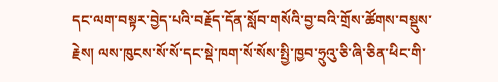དང་ལག་བསྟར་བྱེད་པའི་བརྗོད་དོན་སློབ་གསོའི་བྱ་བའི་གྲོས་ཚོགས་བསྡུས་རྗེས། ལས་ཁུངས་སོ་སོ་དང་སྡེ་ཁག་སོ་སོས་སྤྱི་ཁྱབ་ཧྲུའུ་ཅི་ཞི་ཅིན་ཕིང་གི་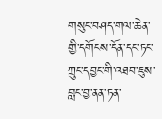གསུང་བཤད་གལ་ཆེན་གྱི་དགོངས་དོན་དང་ཏང་ཀྲུང་དབྱང་གི་འཐབ་ཇུས་བླང་བྱ་ནན་ཏན་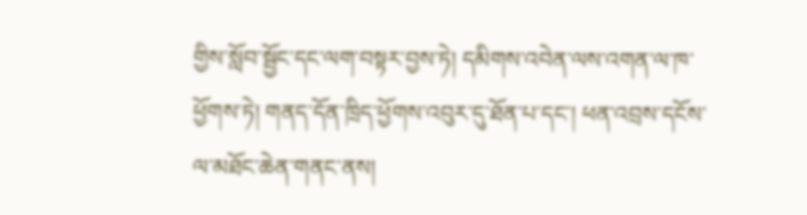གྱིས་སློབ་སྦྱོང་དང་ལག་བསྟར་བྱས་ཏེ། དམིགས་འབེན་ལས་འགན་ལ་ཁ་ཕྱོགས་ཏེ། གནད་དོན་ཁྲིད་ཕྱོགས་འབུར་དུ་ཐོན་པ་དང་། ཕན་འབྲས་དངོས་ལ་མཐོང་ཆེན་གནང་ནས།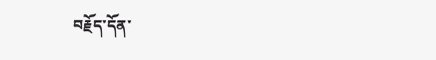བརྗོད་དོན་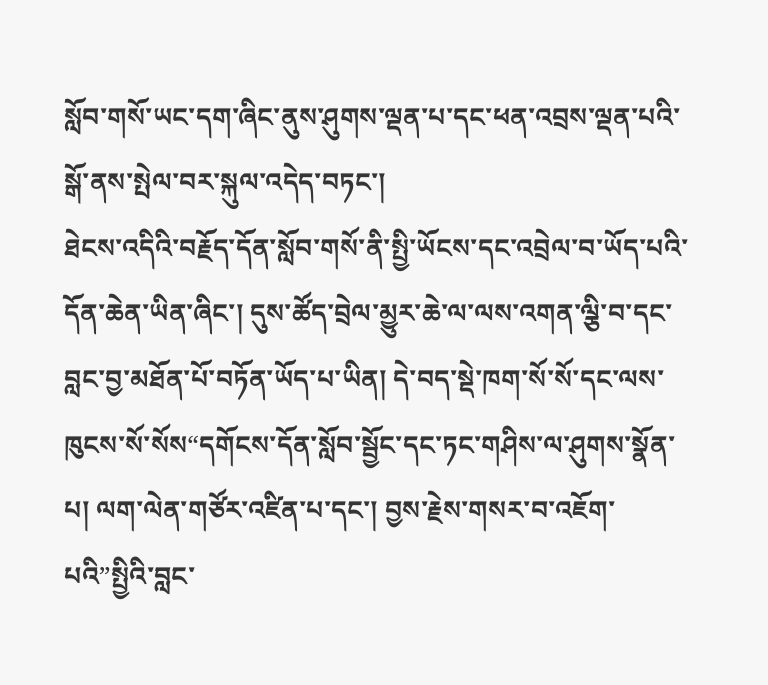སློབ་གསོ་ཡང་དག་ཞིང་ནུས་ཤུགས་ལྡན་པ་དང་ཕན་འབྲས་ལྡན་པའི་སྒོ་ནས་སྤེལ་བར་སྐུལ་འདེད་བཏང་།
ཐེངས་འདིའི་བརྗོད་དོན་སློབ་གསོ་ནི་སྤྱི་ཡོངས་དང་འབྲེལ་བ་ཡོད་པའི་དོན་ཆེན་ཡིན་ཞིང་། དུས་ཚོད་བྲེལ་མྱུར་ཆེ་ལ་ལས་འགན་ལྕི་བ་དང་བླང་བྱ་མཐོན་པོ་བཏོན་ཡོད་པ་ཡིན། དེ་བད་སྡེ་ཁག་སོ་སོ་དང་ལས་ཁུངས་སོ་སོས“དགོངས་དོན་སློབ་སྦྱོང་དང་ཏང་གཤིས་ལ་ཤུགས་སྣོན་པ། ལག་ལེན་གཙོར་འཛིན་པ་དང་། བྱས་རྗེས་གསར་བ་འཇོག་པའི”སྤྱིའི་བླང་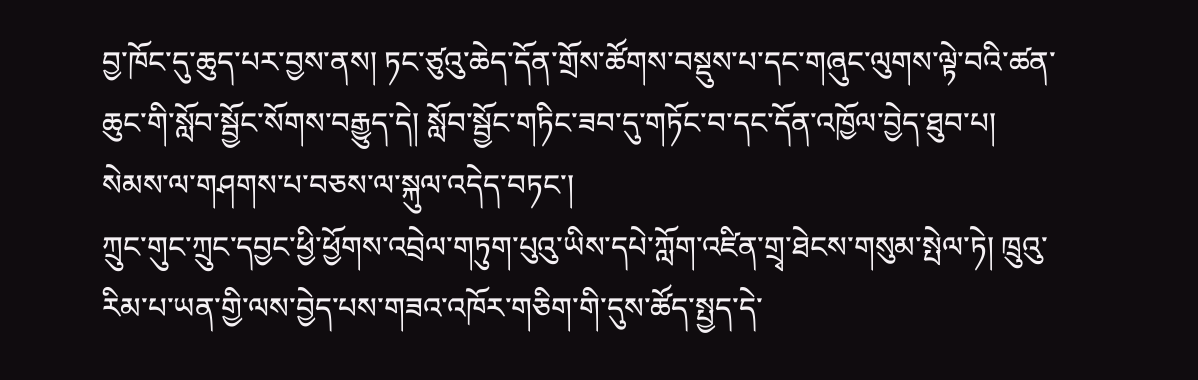བྱ་ཁོང་དུ་ཆུད་པར་བྱས་ནས། ཏང་ཙུའུ་ཆེད་དོན་གྲོས་ཚོགས་བསྡུས་པ་དང་གཞུང་ལུགས་ལྟེ་བའི་ཚན་ཆུང་གི་སློབ་སྦྱོང་སོགས་བརྒྱུད་དེ། སློབ་སྦྱོང་གཏིང་ཟབ་དུ་གཏོང་བ་དང་དོན་འཁྱོལ་བྱེད་ཐུབ་པ། སེམས་ལ་གཤགས་པ་བཅས་ལ་སྐུལ་འདེད་བཏང་།
ཀྲུང་གུང་ཀྲུང་དབྱང་ཕྱི་ཕྱོགས་འབྲེལ་གཏུག་པུའུ་ཡིས་དཔེ་ཀློག་འཛིན་གྲྭ་ཐེངས་གསུམ་སྤེལ་ཏེ། ཁྲུའུ་རིམ་པ་ཡན་གྱི་ལས་བྱེད་པས་གཟའ་འཁོར་གཅིག་གི་དུས་ཚོད་སྤྱད་དེ་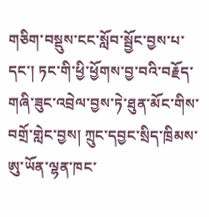གཅིག་བསྡུས་ངང་སློབ་སྦྱོང་བྱས་པ་དང་། ཏང་གི་ཕྱི་ཕྱོགས་བྱ་བའི་བརྗོད་གཞི་ཟུང་འབྲེལ་བྱས་ཏེ་ཐུན་མོང་གིས་བགྲོ་གླེང་བྱས། ཀྲུང་དབྱང་སྲིད་ཁྲིམས་ཨུ་ཡོན་ལྷན་ཁང་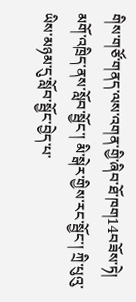གིས་གཙོ་གནད་ལས་འགན་གྱི་ཞིབ་ཐོ་ཁག14བཟོས་ཏེ། མགོ་འཁྲིད་ནས་སློབ་སྦྱོང་། མི་སྒེར་གྱིས་རང་སྦྱོང་། ཀྲི་པུའུ་ཡིས་མཉམ་དུ་སློབ་སྦྱོང་བྱེད་པ་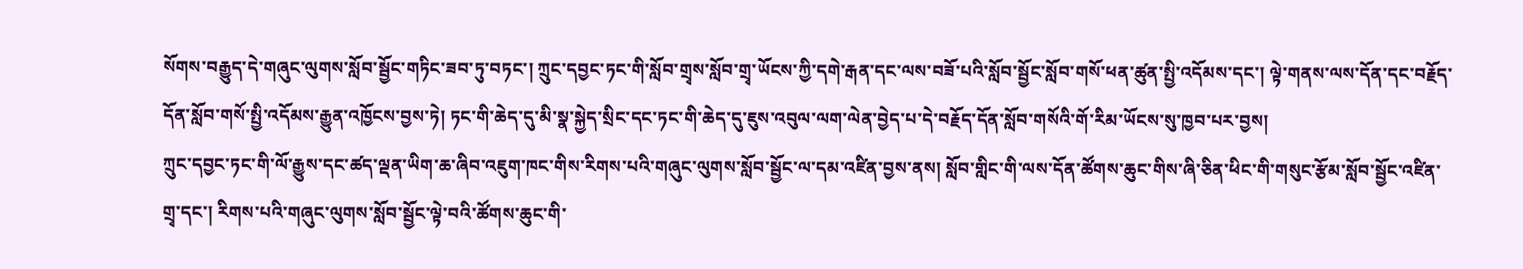སོགས་བརྒྱུད་དེ་གཞུང་ལུགས་སློབ་སྦྱོང་གཏིང་ཟབ་ཏུ་བཏང་། ཀྲུང་དབྱང་ཏང་གི་སློབ་གྲྭས་སློབ་གྲྭ་ཡོངས་ཀྱི་དགེ་རྒན་དང་ལས་བཟོ་པའི་སློབ་སྦྱོང་སློབ་གསོ་ཕན་ཚུན་སྤྱི་འདོམས་དང་། ལྟེ་གནས་ལས་དོན་དང་བརྗོད་དོན་སློབ་གསོ་སྤྱི་འདོམས་རྒྱུན་འཁྱོངས་བྱས་ཏེ། ཏང་གི་ཆེད་དུ་མི་སྣ་སྐྱེད་སྲིང་དང་ཏང་གི་ཆེད་དུ་ཇུས་འབུལ་ལག་ལེན་བྱེད་པ་དེ་བརྗོད་དོན་སློབ་གསོའི་གོ་རིམ་ཡོངས་སུ་ཁྱབ་པར་བྱས།
ཀྲུང་དབྱང་ཏང་གི་ལོ་རྒྱུས་དང་ཚད་ལྡན་ཡིག་ཆ་ཞིབ་འཇུག་ཁང་གིས་རིགས་པའི་གཞུང་ལུགས་སློབ་སྦྱོང་ལ་དམ་འཛིན་བྱས་ནས། སློབ་གླིང་གི་ལས་དོན་ཚོགས་ཆུང་གིས་ཞི་ཅིན་ཕིང་གི་གསུང་རྩོམ་སློབ་སྦྱོང་འཛིན་གྲྭ་དང་། རིགས་པའི་གཞུང་ལུགས་སློབ་སྦྱོང་ལྟེ་བའི་ཚོགས་ཆུང་གི་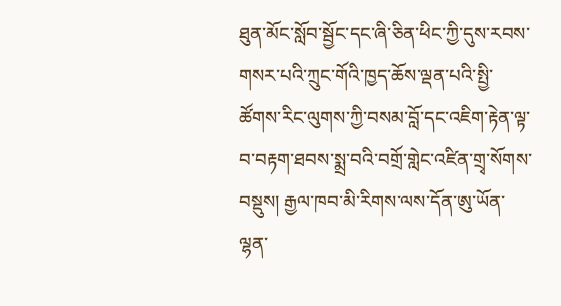ཐུན་མོང་སློབ་སྦྱོང་དང་ཞི་ཅིན་ཕིང་ཀྱི་དུས་རབས་གསར་པའི་ཀྲུང་གོའི་ཁྱད་ཆོས་ལྡན་པའི་སྤྱི་ཚོགས་རིང་ལུགས་ཀྱི་བསམ་བློ་དང་འཇིག་རྟེན་ལྟ་བ་བརྟག་ཐབས་སྨྲ་བའི་བགྲོ་གླེང་འཛིན་གྲྭ་སོགས་བསྡུས། རྒྱལ་ཁབ་མི་རིགས་ལས་དོན་ཨུ་ཡོན་ལྷན་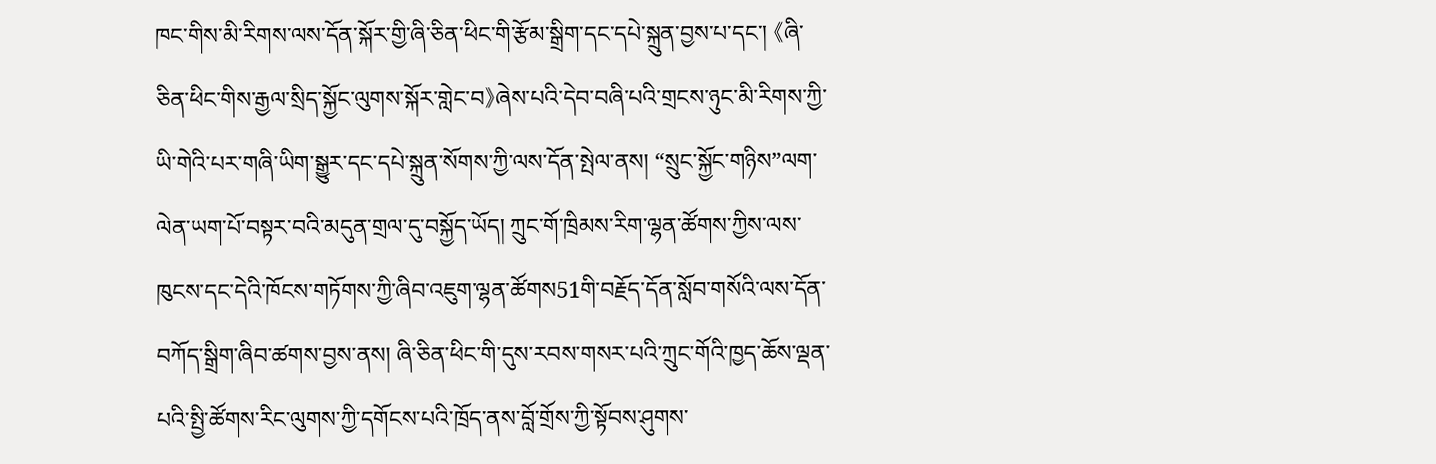ཁང་གིས་མི་རིགས་ལས་དོན་སྐོར་གྱི་ཞི་ཅིན་ཕིང་གི་རྩོམ་སྒྲིག་དང་དཔེ་སྐྲུན་བྱས་པ་དང་། 《ཞི་ཅིན་ཕིང་གིས་རྒྱལ་སྲིད་སྐྱོང་ལུགས་སྐོར་གླེང་བ》ཞེས་པའི་དེབ་བཞི་པའི་གྲངས་ཉུང་མི་རིགས་ཀྱི་ཡི་གེའི་པར་གཞི་ཡིག་སྒྱུར་དང་དཔེ་སྐྲུན་སོགས་ཀྱི་ལས་དོན་སྤེལ་ནས། “སྲུང་སྐྱོང་གཉིས”ལག་ལེན་ཡག་པོ་བསྟར་བའི་མདུན་གྲལ་དུ་བསྐྱོད་ཡོད། ཀྲུང་གོ་ཁྲིམས་རིག་ལྷན་ཚོགས་ཀྱིས་ལས་ཁུངས་དང་དེའི་ཁོངས་གཏོགས་ཀྱི་ཞིབ་འཇུག་ལྷན་ཚོགས51གི་བརྗོད་དོན་སློབ་གསོའི་ལས་དོན་བཀོད་སྒྲིག་ཞིབ་ཚགས་བྱས་ནས། ཞི་ཅིན་ཕིང་གི་དུས་རབས་གསར་པའི་ཀྲུང་གོའི་ཁྱད་ཆོས་ལྡན་པའི་སྤྱི་ཚོགས་རིང་ལུགས་ཀྱི་དགོངས་པའི་ཁྲོད་ནས་བློ་གྲོས་ཀྱི་སྟོབས་ཤུགས་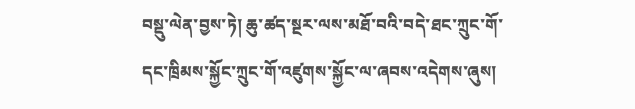བསྡུ་ལེན་བྱས་ཏེ། ཆུ་ཚད་སྔར་ལས་མཐོ་བའི་བདེ་ཐང་ཀྲུང་གོ་དང་ཁྲིམས་སྐྱོང་ཀྲུང་གོ་འཛུགས་སྐྱོང་ལ་ཞབས་འདེགས་ཞུས།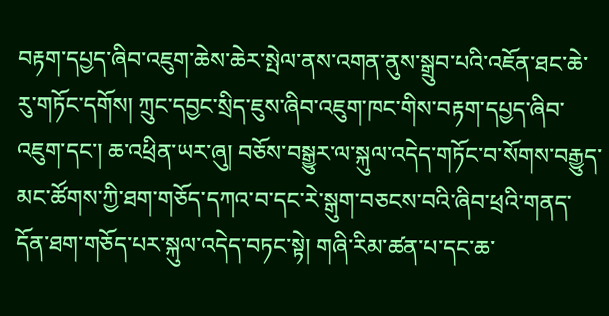བརྟག་དཔྱད་ཞིབ་འཇུག་ཆེས་ཆེར་སྤེལ་ནས་འགན་ནུས་སྒྲུབ་པའི་འཇོན་ཐང་ཆེ་རུ་གཏོང་དགོས། ཀྲུང་དབྱང་སྲིད་ཇུས་ཞིབ་འཇུག་ཁང་གིས་བརྟག་དཔྱད་ཞིབ་འཇུག་དང་། ཆ་འཕྲིན་ཡར་ཞུ། བཅོས་བསྒྱུར་ལ་སྐུལ་འདེད་གཏོང་བ་སོགས་བརྒྱུད་མང་ཚོགས་ཀྱི་ཐག་གཅོད་དཀའ་བ་དང་རེ་སྒུག་བཅངས་བའི་ཞིབ་ཕྲའི་གནད་དོན་ཐག་གཅོད་པར་སྐུལ་འདེད་བཏང་སྟེ། གཞི་རིམ་ཚན་པ་དང་ཆ་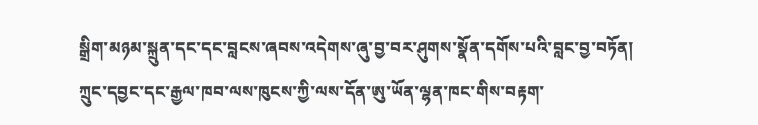སྒྲིག་མཉམ་སྐྲུན་དང་དང་བླངས་ཞབས་འདེགས་ཞུ་བྱ་བར་ཤུགས་སྣོན་དགོས་པའི་བླང་བྱ་བཏོན། ཀྲུང་དབྱང་དང་རྒྱལ་ཁབ་ལས་ཁུངས་ཀྱི་ལས་དོན་ཨུ་ཡོན་ལྷན་ཁང་གིས་བརྟག་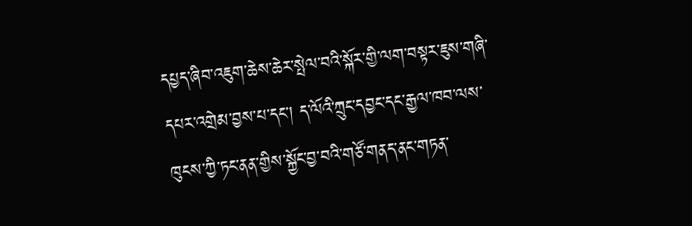དཔྱད་ཞིབ་འཇུག་ཆེས་ཆེར་སྤེལ་བའི་སྐོར་གྱི་ལག་བསྟར་ཇུས་གཞི་དཔར་འགྲེམ་བྱས་པ་དང་། ད་ལོའི་ཀྲུང་དབྱང་དང་རྒྱལ་ཁབ་ལས་ཁུངས་ཀྱི་ཏང་ནན་གྱིས་སྐྱོང་བྱ་བའི་གཙོ་གནད་ནང་གཏན་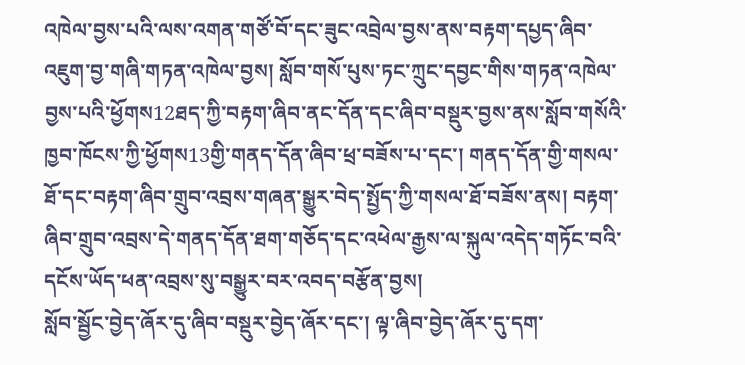འཁེལ་བྱས་པའི་ལས་འགན་གཙོ་བོ་དང་ཟུང་འབྲེལ་བྱས་ནས་བརྟག་དཔྱད་ཞིབ་འཇུག་བྱ་གཞི་གཏན་འཁེལ་བྱས། སློབ་གསོ་པུས་ཏང་ཀྲུང་དབྱང་གིས་གཏན་འཁེལ་བྱས་པའི་ཕྱོགས12ཐད་ཀྱི་བརྟག་ཞིབ་ནང་དོན་དང་ཞིབ་བསྡུར་བྱས་ནས་སློབ་གསོའི་ཁྱབ་ཁོངས་ཀྱི་ཕྱོགས13གྱི་གནད་དོན་ཞིབ་ཕྲ་བཟོས་པ་དང་། གནད་དོན་གྱི་གསལ་ཐོ་དང་བརྟག་ཞིབ་གྲུབ་འབྲས་གཞན་སྒྱུར་བེད་སྤྱོད་ཀྱི་གསལ་ཐོ་བཟོས་ནས། བརྟག་ཞིབ་གྲུབ་འབྲས་དེ་གནད་དོན་ཐག་གཅོད་དང་འཕེལ་རྒྱས་ལ་སྐུལ་འདེད་གཏོང་བའི་དངོས་ཡོད་ཕན་འབྲས་སུ་བསྒྱུར་བར་འབད་བརྩོན་བྱས།
སློབ་སྦྱོང་བྱེད་ཞོར་དུ་ཞིབ་བསྡུར་བྱེད་ཞོར་དང་། ལྟ་ཞིབ་བྱེད་ཞོར་དུ་དག་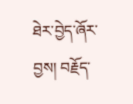ཐེར་བྱེད་ཞོར་བྱས། བརྗོད་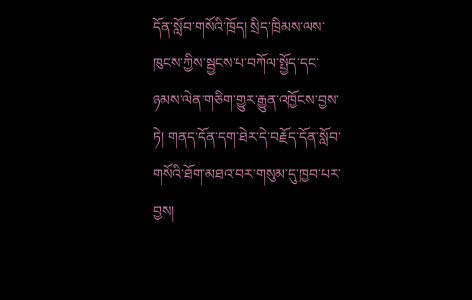དོན་སློབ་གསོའི་ཁྲོད། སྲིད་ཁྲིམས་ལས་ཁུངས་ཀྱིས་སྦྱངས་པ་བཀོལ་སྤྱོད་དང་ཉམས་ལེན་གཅིག་གྱུར་རྒྱུན་འཁྱོངས་བྱས་ཏེ། གནད་དོན་དག་ཐེར་དེ་བརྗོད་དོན་སློབ་གསོའི་ཐོག་མཐའ་བར་གསུམ་དུ་ཁྱབ་པར་བྱས།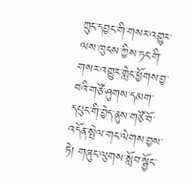ཀྲུང་དབྱང་གི་གསར་འགྱུར་ལས་ཁུངས་ཀྱིས་ཏང་གི་གསར་འགྱུར་གླེང་ཕྱོགས་བྱ་བའི་གཙོ་ཤུགས་དམག་དཔུང་གི་བྱེད་ནུས་གཙོ་བོ་འདོན་སྤེལ་གང་ལེགས་བྱས་ཏེ། གཞུང་ལུགས་སློབ་སྦྱོང་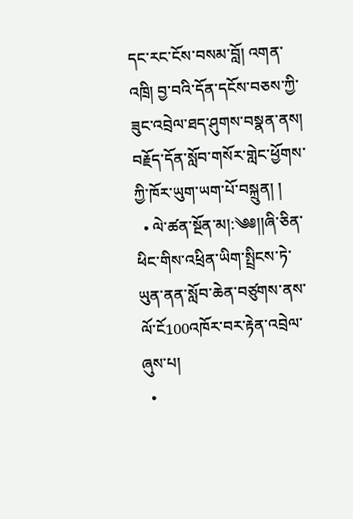དང་རང་ངོས་བསམ་བློ། འགན་འཁྲི། བྱ་བའི་དོན་དངོས་བཅས་ཀྱི་ཟུང་འབྲེལ་ཐད་ཤུགས་བསྣན་ནས། བརྗོད་དོན་སློབ་གསོར་གླེང་ཕྱོགས་ཀྱི་ཁོར་ཡུག་ཡག་པོ་བསྐྲུན། །
  • ལེ་ཚན་སྔོན་མ།:༄༅།།ཞི་ཅིན་ཕིང་གིས་འཕྲིན་ཡིག་སྤྲིངས་ཏེ་ཡུན་ནན་སློབ་ཆེན་བཙུགས་ནས་ལོ་ངོ100འཁོར་བར་རྟེན་འབྲེལ་ཞུས་པ།
  •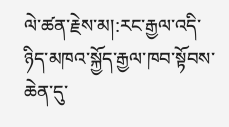ལེ་ཚན་རྗེས་མ།:རང་རྒྱལ་འདི་ཉིད་མཁའ་སྐྱོད་རྒྱལ་ཁབ་སྟོབས་ཆེན་དུ་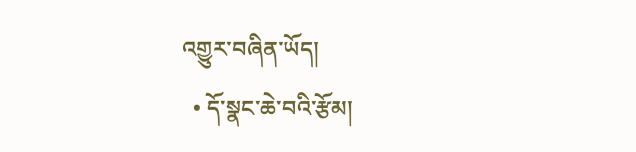འགྱུར་བཞིན་ཡོད།
  • དོ་སྣང་ཆེ་བའི་རྩོམ།